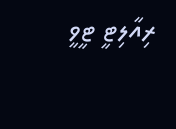ރިއާލިޓީ ޓީވީ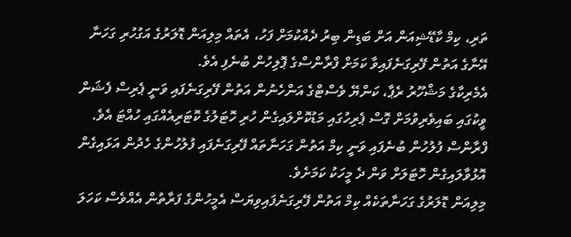ތަރި، ކިމް ކާޑޭޝިއަން އަށް ބަޑިން ބިރު ދެއްކުމަށް ފަހު، އެތައް މިލިއަން ޑޮލަރުގެ އަގުހުރި ގަހަނާ އޭނާގެ އަތުން ފޭރިގަނެފައިވާ ކަމަށް ފްރާންސްގެ ޕޮލިހުން ބުނެފި އެވެ.
އެމެރިކާގެ މަޝްހޫރު ރެޕާ، ކަންޔޭ ވެސްޓްގެ އަންހެނުން އަތުން ފޭރިގަނެފައި ވަނީ ޕެރިސް ފެޝަން ވީކުގައި ބައިވެރިވުމަށް ގޮސް ޕެރިހުގައި މަޑުކޮށްލައިގެން ހުރި ހޮޓަލުގެ ކޮޓަރިއެއްގައި ހުއްޓަ އެވެ. ފްރާންސް ފުލުހުން ބުނެފައި ވަނީ ކިމް އަތުން ގަހަނާތައް ފޭރިގަނެފައި ފުލުހުންގެ ހެދުން އަޅައިގެން އޮޅުވާލައިގެން ހޮޓަލަށް ވަން ދެ މީހަކު ކަމަށެވެ.
މިލިއަން ޑޮލަރުގެ ގަހަނާތަކެއް ކިމް އަތުން ފޭރިގަނެފައިވިޔަސް އެމީހުންގެ ފަރާތުން އެއްވެސް ކަހަލަ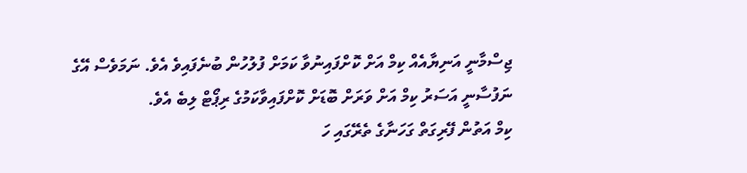ޖިސްމާނީ އަނިޔާއެއް ކިމް އަށް ކޮށްފައިނުވާ ކަމަށް ފުލުހުން ބުނެފައިވެ އެވެ. ނަމަވެސް އޭގެ ނަފުސާނީ އަސަރު ކިމް އަށް ވަރަށް ބޮޑަށް ކޮށްފައިވާކަމުގެ ރިޕޯޓް ލިބެ އެވެ.
ކިމް އަތުން ފޭރިގަތް ގަހަނާގެ ތެރޭގައި ހަ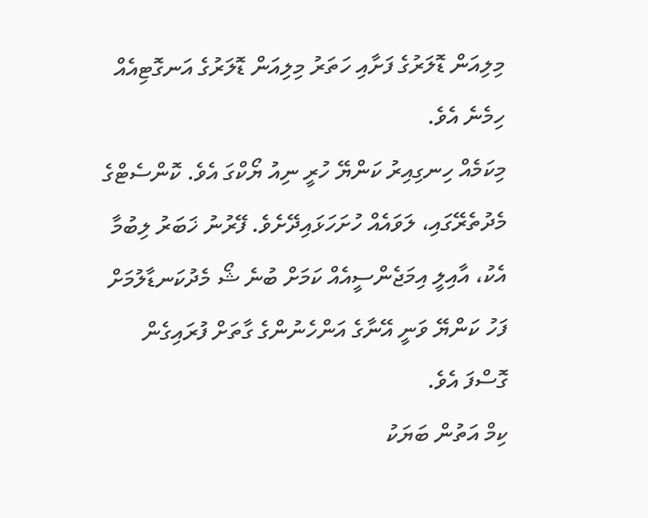މިލިއަން ޑޮލަރުގެ ފަށާއި ހަތަރު މިލިއަން ޑޮލަރުގެ އަނގޮޓިއެއް ހިމެނެ އެވެ.
މިކަމެއް ހިނގިއިރު ކަންޔޭ ހުރީ ނިއު ޔޯކްގަ އެވެ. ކޮންސެޓްގެ މެދުތެރޭގައި، ލަވައެއް ހުށަހަޅައިދޭށެވެ. ފޭރުނު ޚަބަރު ލިބުމާ އެކު، އާއިލީ އިމަޖެންސީއެއް ކަމަށް ބުނެ ޝޯ މެދުކަނޑާލުމަށް ފަހު ކަންޔޭ ވަނީ އޭނާގެ އަންހެނުންގެ ގާތަށް ފުރައިގެން ގޮސްފަ އެވެ.
ކިމް އަތުން ބަޔަކު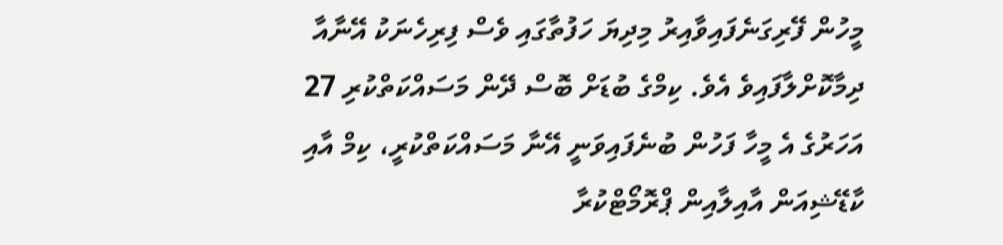މީހުން ފޭރިގަނެފައިވާއިރު މިދިޔަ ހަފުތާގައި ވެސް ފިރިހެނަކު އޭނާއާ ދިމާކޮށްލާފައިވެ އެވެ. ކިމްގެ ބުޑަށް ބޮސް ދޭން މަސައްކަތްކުރި 27 އަހަރުގެ އެ މީހާ ފަހުން ބުނެފައިވަނީ އޭނާ މަސައްކަތްކުރީ، ކިމް އާއި ކާޑޭޝިއަން އާއިލާއިން ޕްރޮމޯޓްކުރާ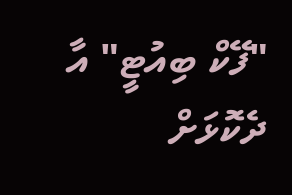"ފޭކް ބިއުޓީ" އާ ދެކޮޅަށް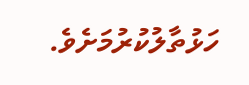ހަޅުތާލުކުރުމަށެވެ.